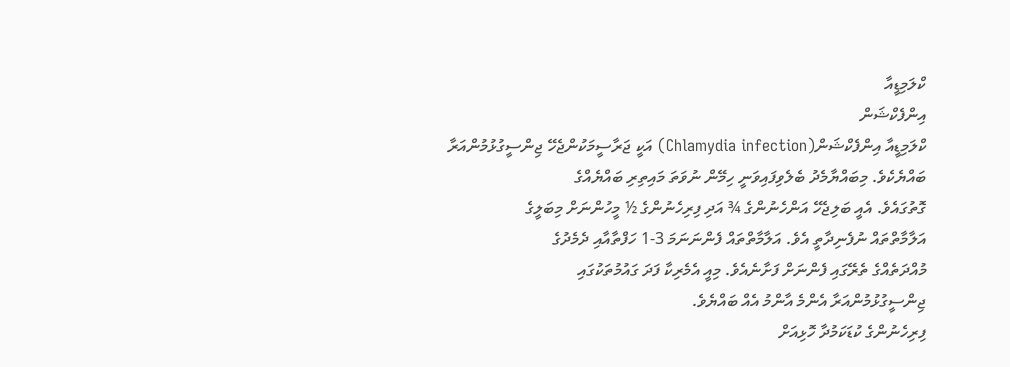ކްލަމިޑީއާ
އިންފެކްޝަން
ކްލަމިޑީއާ އިންފެކްޝަން(Chlamydia infection) އަކީ ޖަރާސީމަކުންޖެހޭ ޖިންސީގުޅުމުންއަރާ
ބައްޔެކެވެ. މިބައްޔާމެދު ބެލެވިފައިވަނީ ހިމޭން ނުވަތަ މައިތިރި ބައްޔެއްގެ
ގޮތުގައެވެ. އެއީ ބަލިޖެހޭ އަންހެނުންގެ ¾ އަދި ފިރިހެނުންގެ ½ މީހުންނަށް މިބަލީގެ
އަލާމާތްތައް ނުފެނިދާތީ އެވެ. އަލާމާތްތައް ފެންނަނަމަ 3-1 ހަފްތާއާއި ދެމެދުގެ
މުއްދަތެއްގެ ތެރޭގައި ފެންނަށް ފަށާނެއެވެ. މިއީ އެމެރިކާ ފަދަ ގައުމުތަކުގައި
ޖިންސީގުޅުމުންއަރާ އެންމެ އާންމު އެއް ބައްޔެވެ.
ފިރިހެނުންގެ ކުޑަކަމުދާ ހޮޅިއަށް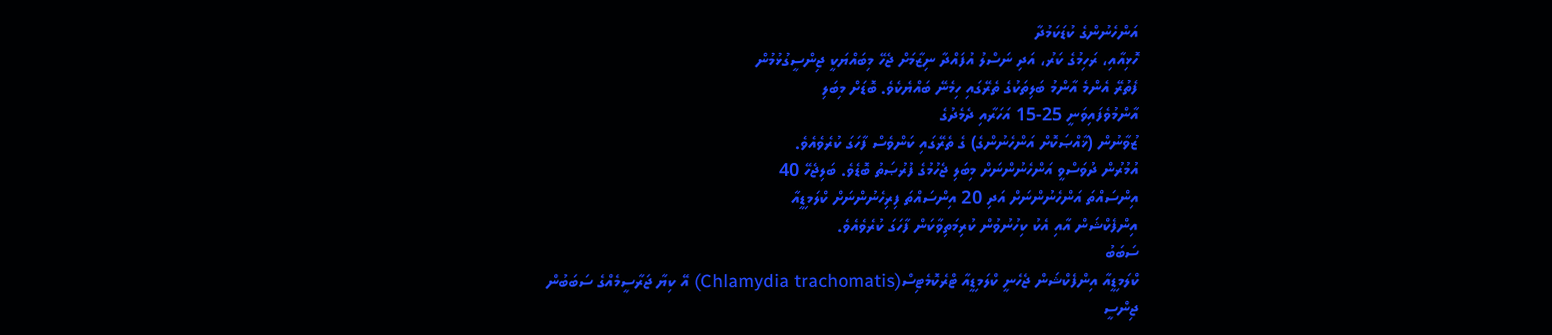އަންހެނުންގެ ކުޑަކަމުދާ
ހޮޅިއާއި، ރަހިމުގެ ކަރު، އަދި ނަސްލު އުފައްދާ ނިޒާމަށް ޖެހޭ މިބައްޔަކީ ޖިންސީގުޅުމުން
ފެތުރޭ އެންމެ އާންމު ބަލިތަކުގެ ތެރޭގައި ހިމެނޭ ބައްޔެކެވެ. ބޮޑަށް މިބަލި
އާންމުވެފައިވަނީ 25-15 އަހަރާއި ދެމެދުގެ
ޒުވާނުން (ޚާއްޞަކޮށް އަންހެނުންގެ) ގެ ތެރޭގައި ކަންވެސް ފާހަގަ ކުރެވެއެވެ.
އުމުރުން ދުވަސްވީ އަންހެނުންނަށް މިބަލި ޖެހުމުގެ ފުރުޞަތު ބޮޑެވެ. ބަލިޖެހޭ 40
އިންސައްތަ އަންހެނުންނަށް އަދި 20 އިންސައްތަ ފިރިހެނުންނަށް ކްލަމިޑީއާ
އިންފެކްޝަން އާއި އެކު ކިހުނުވުން ކުރިމަތިވާކަން ފާހަގަ ކުރެވެއެވެ.
ސަބަބު
ކްލަމިޑީއާ އިންފެކްޝަން ޖެހެނީ ކްލަމިޑީއާ ޓްރެކޮމެޓިސް(Chlamydia trachomatis) އޭ ކިޔާ ޖަރާސީމެއްގެ ސަބަބުން
ޖިންސީ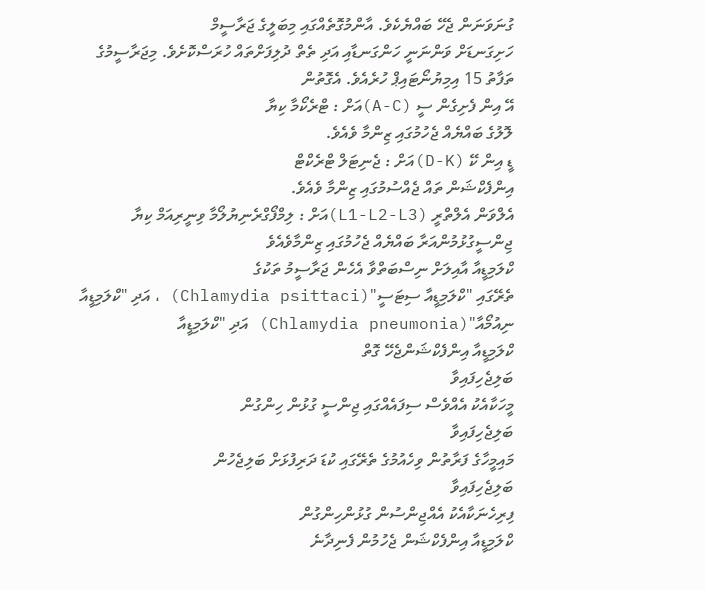ގުނަވަނަން ޖެހޭ ބައްޔެކެވެ. އާންމުގޮތެއްގައި މިބަލީގެ ޖަރާސީމް
ހަށިގަނޑަށް ވަންނަނީ ހަންގަނޑާއި އަދި ތެތް ދުލިފަށްތައް ހުރަސްކޮށެވެ. މިޖަރާސީމުގެ
ތަފާތު 15 އިމިޔުނޯޓައިޕް ހުރެއެވެ. އެގޮތުން
އޭ އިން ފެށިގެން ސީ (A-C)އަށް : ޓްރެކޯމާ ކިޔާ
ލޮލުގެ ބައްޔެއް ޖެހުމުގައި ޒިންމާ ވެއެވެ.
ޑީ އިން ކޭ (D-K)އަށް : ޖެނިޓަލް ޓްރެކްޓް
އިންފެކްޝަން ތައް ޖެއްސުމުގައި ޒިންމާ ވެއެވެ.
އެލްވަން އެލްތްރީ (L1-L2-L3)އަށް : ލިމްފޯގްރެނިޔުލޯމާ ވިނީރިއަމް ކިޔާ
ޖިންސީގުޅުމުންއަރާ ބައްޔެއް ޖެހުމުގައި ޒިންމާވެއެވެ
ކްލަމިޑީއާ އާއިލަށް ނިސްބަތްވާ އެހެން ޖަރާސީމު ތަކުގެ
ތެރޭގައި "ކްލަމިޑީއާ ސިޓަސީ"(Chlamydia psittaci) ، އަދި "ކްލަމިޑީއާ
ނިއުމޯއާ"(Chlamydia pneumonia) އަދި "ކްލަމިޑީއާ
ކްލަމިޑީއާ އިންފެކްޝަންޖެހޭ ގޮތް
ބަލިޖެހިފައިވާ
މީހަކާއެކު އެއްވެސް ސިފައެއްގައި ޖިންސީ ގުޅުން ހިންގުން
ބަލިޖެހިފައިވާ
މައިމީހާގެ ފަރާތުން ވިހެއުމުގެ ތެރޭގައި ކުޑަ ދަރިފުޅަށް ބަލިޖެހުން
ބަލިޖެހިފައިވާ
ފިރިހެނަކާއެކު އެއްޖިންސުން ގުޅުންހިންގުން
ކްލަމިޑީއާ އިންފެކްޝަން ޖެހުމުން ފެނިދާނެ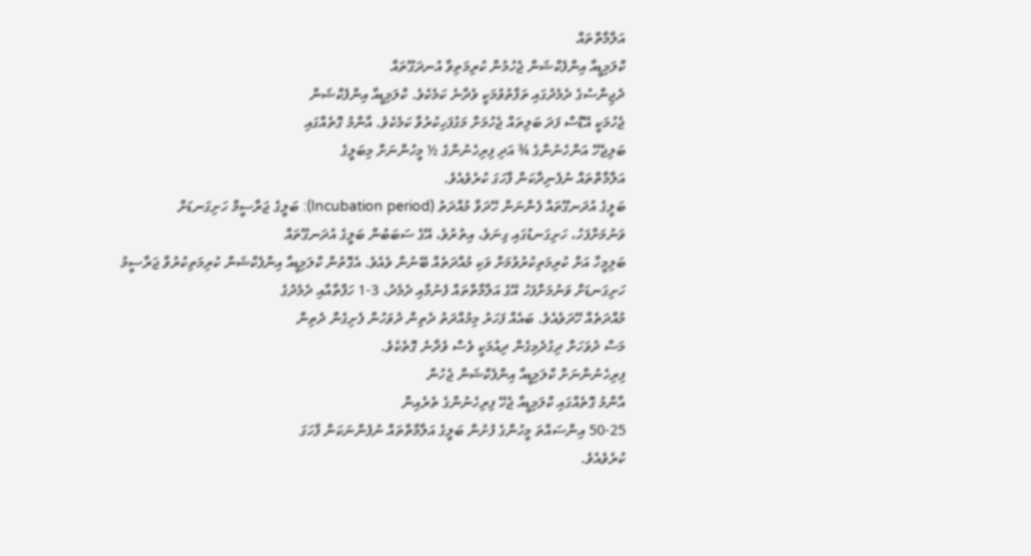އަލާމާތްތައް
ކްލަމިޑީއާ އިންފެކްޝަން ޖެހުމުން ކުރިމަތިވާ އުނދަގޫތައް
ދެޖިންސުގެ ދެމެދުގައި ތަފާތުވުމަކީ ވެދާނެ ކަމެކެވެ. ކްލަމިޑީއާ އިންފެކްޝަން
ޖެހުމަކީ އޭޑްސް ފަދަ ބަލިތައް ޖެހުމަށް މަގުފަހިކުރުވާ ކަމެކެވެ. އާންމު ގޮތެއްގައި
ބަލިޖެހޭ އަންހެނުންގެ ¾ އަދި ފިރިހެނުންގެ ½ މީހުންނަށް މިބަލީގެ
އަލާމާތްތައް ނުފެނިދާކަން ފާހަގަ ކުރެވެއެވެ.
ބަލީގެ އުދަނގޫތައް ފެންނަން ހޭދަވާ މުއްދަތު (Incubation period): ބަލީގެ ޖަރާސީމް ހަށިގަނޑަށް
ވަނުމަށްފަހު، ހަށިގަނޑުގައި ގިނަވެ، އިތުރުވެ، އޭގެ ސަބަބުން ބަލީގެ އުދަނގޫތައް
ބަލިމީހާ އަށް ކުރިމަތިކުރުވުމަށް ވަކި މުއްދަތެއް ބޭނުން ވެއެވެ. އެގޮތުން ކްލަމިޑީއާ އިންފެކްޝަން ކުރިމަތިކުރުވާ ޖަރާސީމު
ހަށިގަނޑަށް ވަނުމަށްފަހު އޭގެ އަލާމާތްތައް ފެނުމާއި ދެމެދު، 3-1 ހަފްތާއާއި ދެމެދުގެ
މުއްދަތެއް ހޭދަވެއެވެ. ބައެއް ފަހަރު މިމުއްދަތު ދެތިން ދުވަހުން ފެށިގެން ދެތިން
މަސް ދުވަހަށް ދިގުދެމިގެން ދިއުމަކީ ވެސް ވެދާނެ ގޮތެކެވެ.
ފިރިހެނުންނަށް ކްލަމިޑީއާ އިންފެކްޝަން ޖެހުން
އާންމު ގޮތެއްގައި ކްލަމިޑީއާ ޖެހޭ ފިރިހެނުންގެ ތެރެއިން
50-25 އިންސައްތަ މީހުންގެ ފުށުން ބަލީގެ އަލާމާތްތައް ނުފެންނަކަން ފާހަގަ
ކުރެވެއެވެ.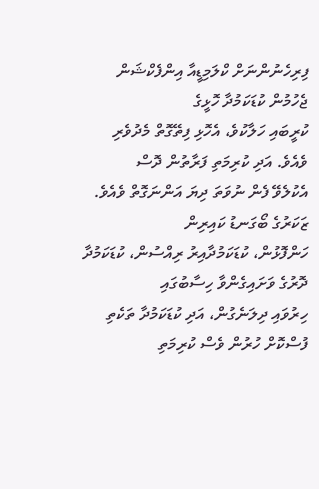ފިރިހެނުންނަށް ކްލަމިޑީއާ އިންފެކްޝަން ޖެހުމުން ކުޑަކަމުދާ ހޮޅީގެ
ކުރީބައި ހަލާކުވެ، އެހޮޅި ފިތޭގޮތް މެދުވެރި ވެއެވެ. އަދި ކުރިމަތި ފަރާތުން ދޮސް
އެކުލެވޭ ފެން ނުވަތަ ދިޔަ އަންނަގޮތް ވެއެވެ. ޒަކަރުގެ ބޯގަނޑު ކައިރިން
ހަންފޮޅުން، ކުޑަކަމުދާއިރު ރިއްސުން، ކުޑަކަމުދާ ދޮރުގެ ވަށައިގެންވާ ހިސާބުގައި
ހިރުވައި ދިލަނެގުން، އަދި ކުޑަކަމުދާ ތަކެތި
ފުސްކޮށް ހުރުން ވެސް ކުރިމަތި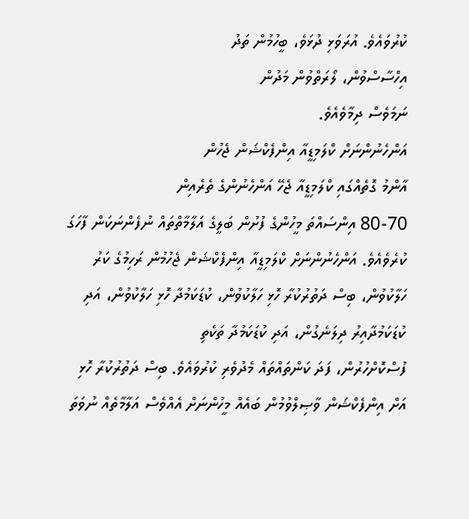ކުރުވައެވެ. އުރަވަޅި ދުޅަވެ، ބީހުމުން ތަދު
އިހްސާސްވުން، ލޯރަތްވުން މަދުން
ނަމަވެސް ދިމާވެއެވެ.
އަންހެނުންނަށް ކްލަމިޑީއާ އިންފެކްޝަން ޖެހުން
އާންމު ގޮތެއްގައި ކްލަމިޑީއާ ޖެހޭ އަންހެނުންގެ ތެރެއިން
80-70 އިންސައްތަ މީހުންގެ ފުށުން ބަލީގެ އަލާމާތްތައް ނުފެންނަކަން ފާހަގަ
ކުރެވެއެވެ. އަންހެނުންނަށް ކްލަމިޑީއާ އިންފެކްޝަން ޖެހުމުން ރަހިމުގެ ކަރު
ހަލާކުވުން، ބިސް ދަތުރުކުރާ ހޮޅި ހަލާކުވުން، ކުޑަކަމުދާ ހޮޅި ހަލާކުވުން، އަދި
ކުޑަކަމުދާއިރު ދިލަނެގުން، އަދި ކުޑަކަމުދާ ތަކެތި
ފުސްކޮށްހުރުން، ފަދަ ކަންތައްތައް މެދުވެރި ކުރުވައެވެ. ބިސް ދަތުރުކުރާ ހޮޅި
އަށް އިންފެކްޝަން ވާޞިލްވުމުން ބައެއް މީހުންނަށް އެއްވެސް އަލާމާތެއް ނުވަތަ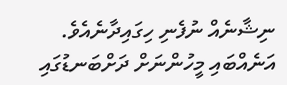ނިޝާނެއް ނުފެނި ހިގައިދާނެއެވެ. އަނެއްބައި މީހުންނަށް ދަށްބަނޑުގައި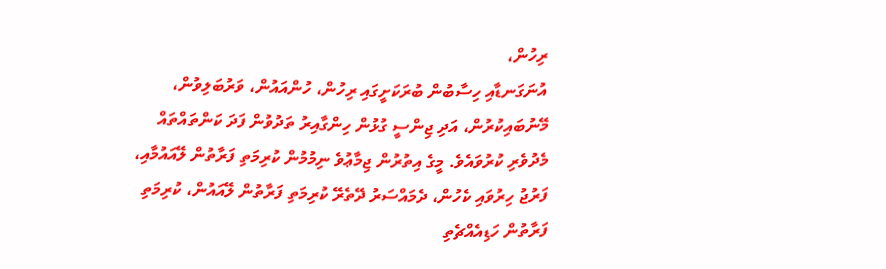ރިހުން،
އުނަގަނޑާއި ހިސާބުން ބުރަކަށީގައި ރިހުން، ހުންއައުން، ވަރުބަލިވުން،
މޭނުބައިކުރުން، އަދި ޖިންސީ ގުޅުން ހިންގާއިރު ތަދުވުން ފަދަ ކަންތައްތައް
މެދުވެރި ކުރުވައެވެ. މީގެ އިތުރުން ޖިމާޢުވެ ނިމުމުން ކުރިމަތި ފަރާތުން ލޭއައުމާއި،
ފަރުޖު ހިރުވައި ކެހުން، ދެމައްސަރު ދޭތެރޭ ކުރިމަތި ފަރާތުން ލޭއައުން، ކުރިމަތި
ފަރާތުން ހަޑިއެއްޗެތި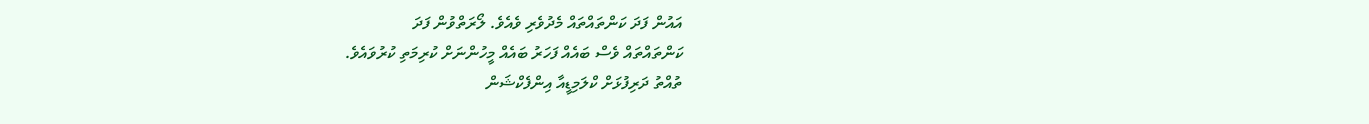އައުން ފަދަ ކަންތައްތައް މެދުވެރި ވެއެވެ. ލޯރަތްވުން ފަދަ
ކަންތައްތައް ވެސް ބައެއް ފަހަރު ބައެއް މީހުންނަށް ކުރިމަތި ކުރުވައެވެ.
ތުއްތު ދަރިފުޅަށް ކްލަމިޑީއާ އިންފެކްޝަން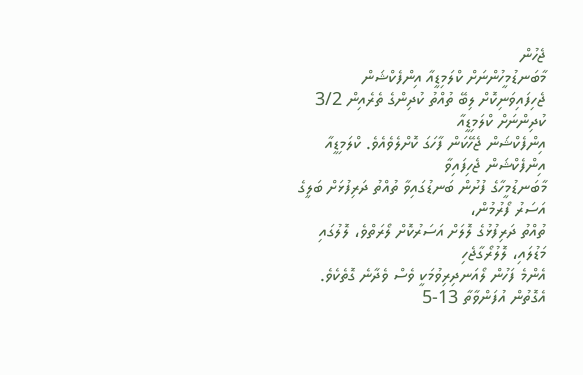ޖެހުން
މާބަނޑުމީހުންނަށް ކްލަމިޑީއާ އިންފެކްޝަން
ޖެހިފައިވަނިކޮށް ލިބޭ ތުއްތު ކުދިންގެ ތެރެއިން 3/2 ކުދިންނަށް ކްލަމިޑީއާ
އިންފެކްޝަން ޖެހޭކަން ފާހަގަ ކޮށްލެވެއެވެ. ކްލަމިޑީއާ އިންފެކްޝަން ޖެހިފައިވާ
މާބަނޑުމީހާގެ ފުށުން ބަނޑުގައިވާ ތުއްތު ދަރިފުޅަށް ބަލީގެ އަސަރު ފޯރުމުން،
ތުއްތު ދަރިފުޅުގެ ލޮލަށް އަސަރުކޮށް ލޯރަތްވެ، ލޮލުގައި މަޑުލައި، ލޮލުރޯގާޖެހި
އެންމެ ފަހުން ލޯއަނދިރިވުމަކީ ވެސް ވެދާނެ ގޮތެކެވެ. އެގޮތުން އުފަންވާތާ 13-5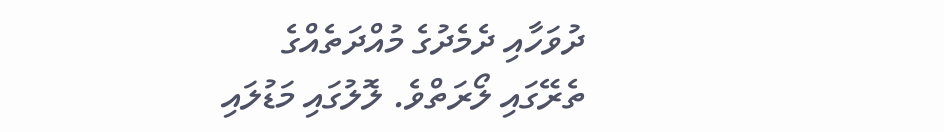ދުވަހާއި ދެމެދުގެ މުއްދަތެއްގެ ތެރޭގައި ލޯރަތްވެ. ލޮލުގައި މަޑުލައި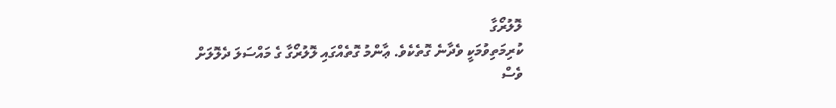ލޮލުރޯގާ
ކުރިމަތިވުމަކީ ވެދާނެ ގޮތެކެވެ. ޢާންމު ގޮތެއްގައި ލޮލުރޯގާ ގެ މައްސަލަ ދެލޮލަށް
ވެސް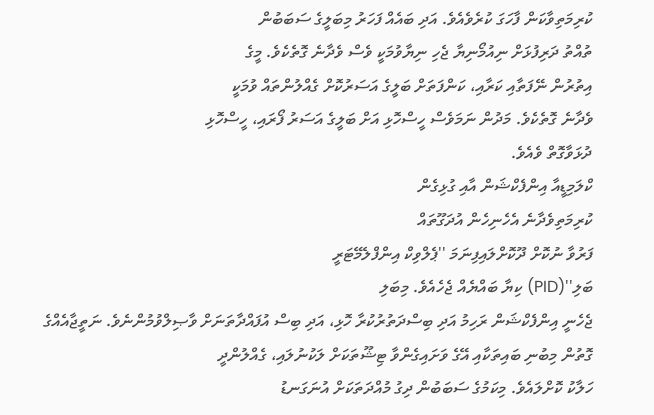ކުރިމަތިވާކަން ފާހަގަ ކުރެވެއެވެ. އަދި ބައެއް ފަހަރު މިބަލީގެ ސަބަބުން
ތުއްތު ދަރިފުޅަށް ނިއުމޯނިޔާ ޖެހި ނިޔާވުމަކީ ވެސް ވެދާނެ ގޮތެކެވެ. މީގެ
އިތުރުން ނޭފަތާއި ކަރާއި، ކަންފަތަށް ބަލީގެ އަސަރުކޮށް ގެއްލުންތައް ވުމަކީ
ވެދާނެ ގޮތެކެވެ. މަދުން ނަމަވެސް ހީސްހޮޅި އަށް ބަލީގެ އަސަރު ފޯރައި، ހީސްހޮޅި
ދުޅަވާގޮތް ވެއެވެ.
ކްލަމިޑީއާ އިންފެކްޝަން އާއި ގުޅިގެން
ކުރިމަތިވެދާނެ އެހެނިހެން އުދަގޫތައް
ފަރުވާ ނުކޮށް ދޫކޮށްލައިފިނަމަ ''ޕެލްވިކް އިންފްލެމޭޓަރީ
ބަލި''(PID) ކިޔާ ބައްޔެއް ޖެހެއެވެ. މިބަލި
ޖެހެނީ އިންފެކްޝަން ރަހިމު އަދި ބިސްދަތުރުކުރާ ހޮޅި، އަދި ބިސް އުފައްދާތަނަށް ވާޞިލްވުމުންނެވެ. ނަތީޖާއެއްގެ
ގޮތުން މިބުނި ބައިތަކާއި އޭގެ ވަށައިގެންވާ ޓިޝޫތަކަށް ލަކުނުލައި، ގެއްލުންދީ
ހަލާކު ކޮށްލައެވެ. މިކަމުގެ ސަބަބުން ދިގު މުއްދަތަކަށް އުނަގަނޑު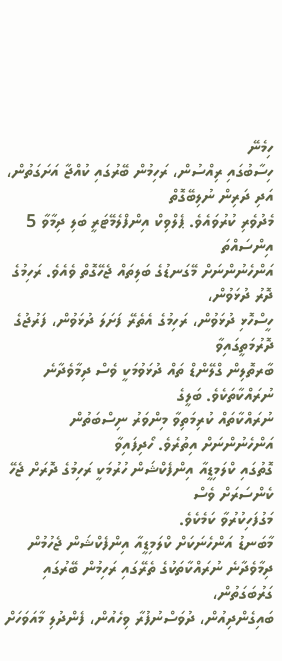ހިމެނޭ
ހިސާބުގައި ރިއްސުން، ރަހިމުން ބޭރުގައި ކުއްޖާ އަށަގަތުން، އަދި ދަރިން ނުލިބޭގޮތް
މެދުވެރި ކުރުވައެވެ. ޕެލްވިކް އިންފްލެމޭޓަރީ ބަލި ދިމާވާ 5 އިންސައްތަ
އަންހެނުންނަށް މޭގަނޑުގެ ބަލިތައް ޖެހޭގޮތް ވެއެވެ. ރަހިމުގެ ދޮރު ދުޅަވުން،
ހީސްހޮޅި ދުޅަވުން، ރަހިމުގެ އެތެރޭ ފަށަލަ ދުޅަވުން، ފަރުޖުގެ ދޮރުމަތީގައިވާ
ބާރތޮލިން ގްލޭންޑް ތައް ދުޅަވުމަކީ ވެސް ދިމާވެދާނެ ނުރައްކާތަކެވެ. ބަލީގެ
ނުރައްކާތައް ކުރިމަތިވާ މިންވަރު ނިސްބަތުން އަންހެނުންނަށް އިތުރެވެ. ހޯދިފައިވާ
ގޮތުގައި ކްލަމިޑީއާ އިންފެކްޝަން ހުރުމަކީ ރަހިމުގެ ދޮރަށް ޖެހޭ ކެންސަރަށް ވެސް
މަގުފަހިކުރުވާ ކަމެކެވެ.
މާބަނޑު އަންހެނަކަށް ކްލަމިޑީއާ އިންފެކްޝަން ޖެހުމުން
ދިމާވެދާނެ ނުރައްކާތަކުގެ ތެރޭގައި ރަހިމުން ބޭރުގައި ގަރުބަގަތުން،
ބައިގެންދިއުން، ދުވަސްނުފުރާ ވިހެއުން، ފެންދުލި މާއަވަހަށް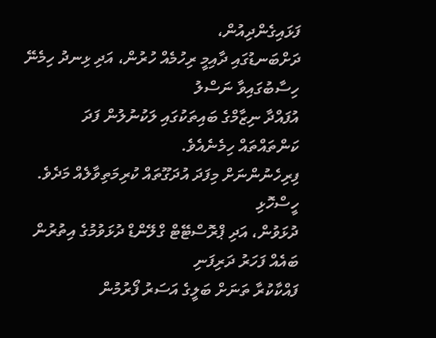ފަޅައިގެންދިއުން،
ދަށްބަނޑުގައި ދާއިމީ ރިހުމެއް ހުރުން، އަދި ޅިނދު ހިމެނޭ ހިސާބުގައިވާ ނަސްލު
އުފައްދާ ނިޒާމްގެ ބައިތަކުގައި ލަކުނުލުން ފަދަ ކަންތައްތައް ހިމެނެއެވެ.
ފިރިހެނުންނަށް މިފަދަ އުދަގޫތައް ކުރިމަތިވާލެއް މަދެވެ. ހީސްހޮޅި
ދުޅަވުން، އަދި ޕްރޮސްޓޭޓް ގްލޭންޑް ދުޅަވުމުގެ އިތުރުން ބައެއް ފަހަރު ދަރިފަނި
ފައްކާކުރާ ތަނަށް ބަލީގެ އަސަރު ފޯރުމުން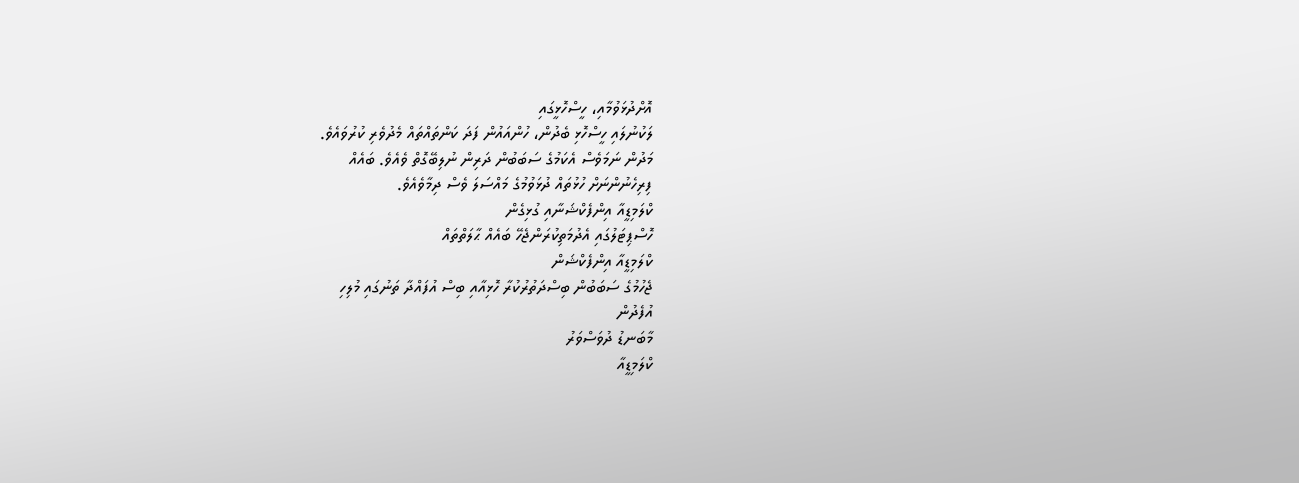އޮށްދުޅަވުމާއި، ހީސްހޮޅީގައި
ލަކުނުލައި ހީސްހޮޅި ބެދުން، ހުންއައުން ފަދަ ކަންތައްތައް މެދުވެރި ކުރުވައެވެ.
މަދުން ނަމަވެސް އެކަމުގެ ސަބަބުން ދަރިން ނުލިބޭގޮތް ވެއެވެ. ބައެއް
ފިރިހެނުންނަށް ހުޅުތައް ދުޅަވުމުގެ މައްސަލަ ވެސް ދިމާވެއެވެ.
ކްލަމިޑީއާ އިންފެކްޝަނާއި ގުޅިގެން
ހޮސްޕިޓަލުގައި އެދުމަތިކުރަންޖެހޭ ބައެއް ޙާލަތްތައް
ކްލަމިޑީއާ އިންފެކްޝަން
ޖެހުމުގެ ސަބަބުން ބިސްދަތުރުކުރާ ހޮޅިއާއި ބިސް އުފައްދާ ތަނުގައި މުލިހި
އުފެދުން
މާބަނޑު ދުވަސްވަރު
ކްލަމިޑީއާ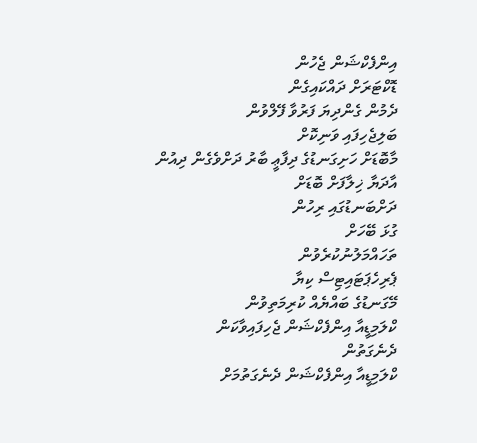އިންފެކްޝަން ޖެހުން
ޑޮކްޓަރަށް ދައްކައިގެން
ދެމުން ގެންދިޔަ ފަރުވާ ފޭލްވުން
ބަލިޖެހިފައި ވަނިކޮށް
މާބޮޑަށް ހަށިގަނޑުގެ ދިފާޢީ ބާރު ދަށްވެގެން ދިއުން
އާދަޔާ ޚިލާފަށް ބޮޑަށް
ދަށްބަނޑުގައި ރިހުން
ގުޅަ ބޭހަށް
ތަހައްމަލުނުކުރެވުން
ޕެރިހެޕަޓައިޓިސް ކިޔާ
މޭގަނޑުގެ ބައްޔެއް ކުރިމަތިވުން
ކްލަމިޑީއާ އިންފެކްޝަން ޖެހިފައިވާކަން
ދެނެގަތުން
ކްލަމިޑީއާ އިންފެކްޝަން ދެނެގަތުމަށް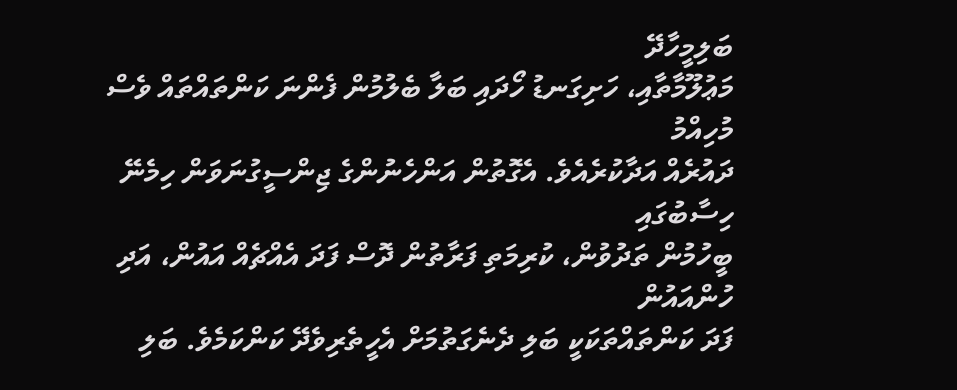ބަލިމީހާދޭ
މަޢުލޫމާތާއި، ހަށިގަނޑު ހޯދައި ބަލާ ބެލުމުން ފެންނަ ކަންތައްތައް ވެސް މުހިއްމު
ދައުރެއް އަދާކުރެއެވެ. އެގޮތުން އަންހެނުންގެ ޖިންސީގުނަވަން ހިމެނޭ ހިސާބުގައި
ބީހުމުން ތަދުވުން، ކުރިމަތި ފަރާތުން ދޮސް ފަދަ އެއްޗެއް އައުން، އަދި ހުންއައުން
ފަދަ ކަންތައްތަކަކީ ބަލި ދެނެގަތުމަށް އެހީތެރިވެދޭ ކަންކަމެވެ. ބަލި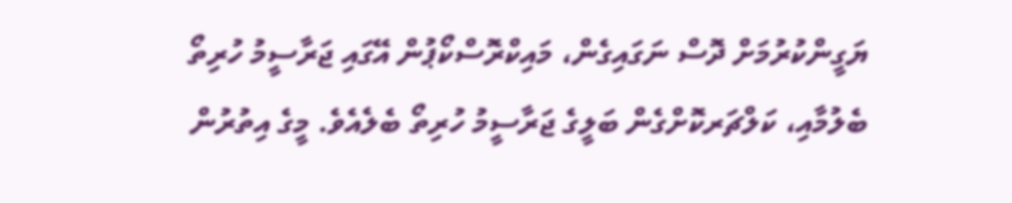ޔަގީންކުރުމަށް ދޮސް ނަގައިގެން، މައިކްރޮސްކޯޕުން އޭގައި ޖަރާސީމު ހުރިތޯ
ބެލުމާއި، ކަލްޗަރކޮށްގެން ބަލީގެ ޖަރާސީމު ހުރިތޯ ބެލެއެވެ. މީގެ އިތުރުން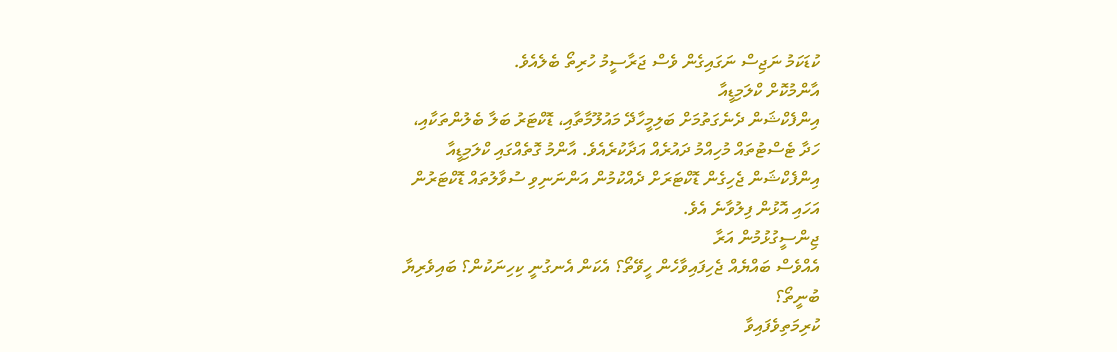ކުޑަކަމު ނަޖިސް ނަގައިގެން ވެސް ޖަރާސީމު ހުރިތޯ ބެލެއެވެ.
އާންމުކޮށް ކްލަމިޑީއާ
އިންފެކްޝަން ދެނެގަތުމަށް ބަލިމީހާދޭ މައުލޫމާތާއި، ޑޮކްޓަރު ބަލާ ބެލުންތަކާއި،
ހަދާ ޓެސްޓުތައް މުހިއްމު ދައުރެއް އަދާކުރެއެވެ. އާންމު ގޮތެއްގައި ކްލަމިޑީއާ
އިންފެކްޝަން ޖެހިގެން ޑޮކްޓަރަށް ދެއްކުމުން އަންނަނިވި ސުވާލުތައް ޑޮކްޓަރުން
އަހައި އޮޅުން ފިލުވާނެ އެވެ.
ޖިންސީގުޅުމުން އަރާ
އެއްވެސް ބައްޔެއް ޖެހިފައިވާހެން ހީވޭތޯ؟ އެކަން އެނގުނީ ކިހިނަކުން؟ ބައިވެރިޔާ
ބުނީތޯ؟
ކުރިމަތިވެފައިވާ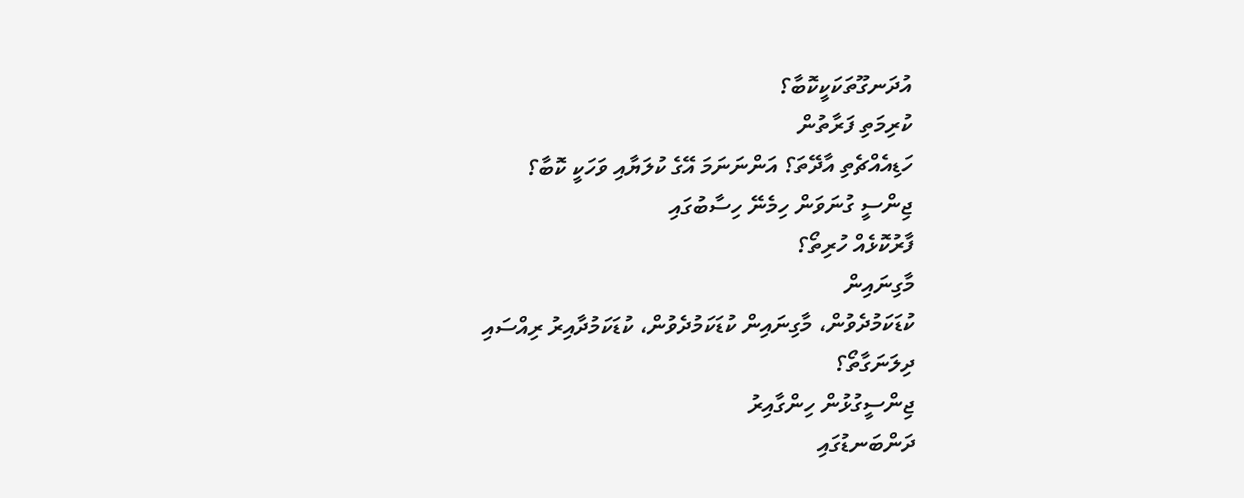އުދަނގޫތަކަކީކޮބާ؟
ކުރިމަތި ފަރާތުން
ހަޑިއެއްޗެތި އާދޭތަ؟ އަންނަނަމަ އޭގެ ކުލަޔާއި ވަހަކީ ކޮބާ؟
ޖިންސީ ގުނަވަން ހިމެނޭ ހިސާބުގައި
ފާރުކޮޅެއް ހުރިތޯ؟
މާގިނައިން
ކުޑަކަމުދެވުން، މާގިނައިން ކުޑަކަމުދެވުން، ކުޑަކަމުދާއިރު ރިއްސައި ދިލަނަގާތޯ؟
ޖިންސީގުޅުން ހިންގާއިރު
ދަންބަނޑުގައި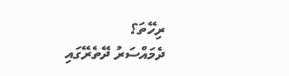ރިހޭތަ؟
ދެމައްސަރު ދޭތެރޭގައި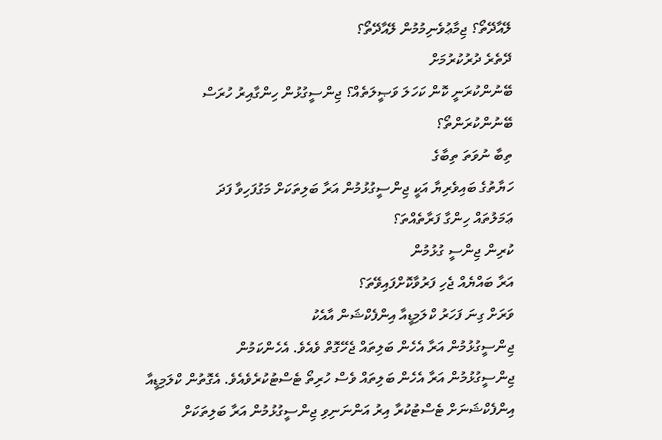ލޭއާދޭތޯ؟ ޖިމާޢުވެނިމުމުން ލޭއާދޭތޯ؟
ދޭތެރެ ދުރުކުރުމަށް
ބޭނުންކުރަނީ ކޮން ކަހަލަ ވަޞީލަތެއް؟ ޖިންސީގުޅުން ހިންގާއިރު ހުރަސް
ބޭނުންކުރަންތޯ؟
ތިބާ ނުވަތަ ތިބާގެ
ހަޔާތުގެ ބައިވެރިޔާ އަކީ ޖިންސީގުޅުމުން އަރާ ބަލިތަކަށް މަގުފަހިވާ ފަދަ
ޢަމަލުތައް ހިންގާ ފަރާތެއްތަ؟
ކުރިން ޖިންސީ ގުޅުމުން
އަރާ ބައްޔެއް ޖެހި ފަރުވާކޮށްފައިވޭތަ؟
ވަރަށް ގިނަ ފަހަރު ކްލަމިޑީއާ އިންފެކްޝަން އާއެކު
ޖިންސީގުޅުމުން އަރާ އެހެން ބަލިތައް ޖެހޭގޮތް ވެއެވެ. އެހެންކަމުން
ޖިންސީގުޅުމުން އަރާ އެހެން ބަލިތައް ވެސް ހުރިތޯ ޓެސްޓުކުރެވެއެވެ. އެގޮތުން ކްލަމިޑީއާ
އިންފެކްޝަނަށް ޓެސްޓުކުރާ އިރު އަންނަނިވި ޖިންސީގުޅުމުން އަރާ ބަލިތަކަށް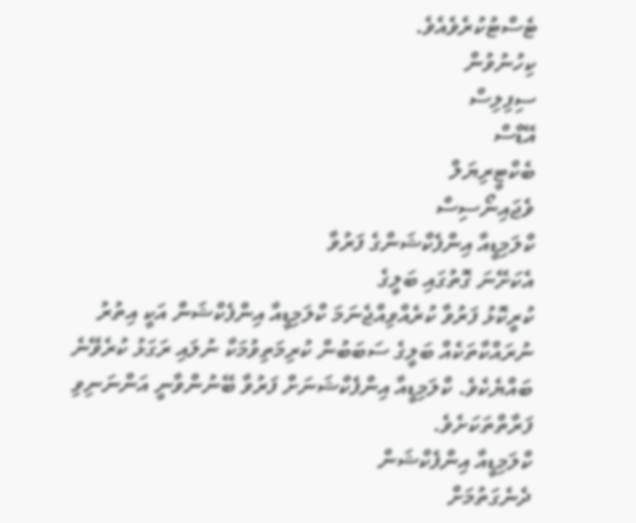ޓެސްޓުކުރެވެއެވެ.
ކިހުނުވުން
ސިފިލިސް
އޭޑްސް
ބެކްޓީރިޔަލް
ވެޖައިނޯސިސް
ކްލަމިޑީއާ އިންފެކްޝަންގެ ފަރުވާ
އެކަށޭނަ ގޮތުގައި ބަލީގެ
ކުރީކޮޅު ފަރުވާ ކުރެއްވިއްޖެނަމަ ކްލަމިޑީއާ އިންފެކްޝަން އަކީ އިތުރު
ނުރައްކާތަކެއް ބަލީގެ ސަބަބުން ކުރިމަތިވުމަކާ ނުލައި ރަގަޅު ކުރެވޭނެ
ބައްޔެކެވެ. ކްލަމިޑީއާ އިންފެކްޝަނަށް ފަރުވާ ބޭނުންވާނީ އަންނަނިވި
ފަރާތްތަކަށެވެ.
ކްލަމިޑީއާ އިންފެކްޝަން
ދެނެގަތުމަށް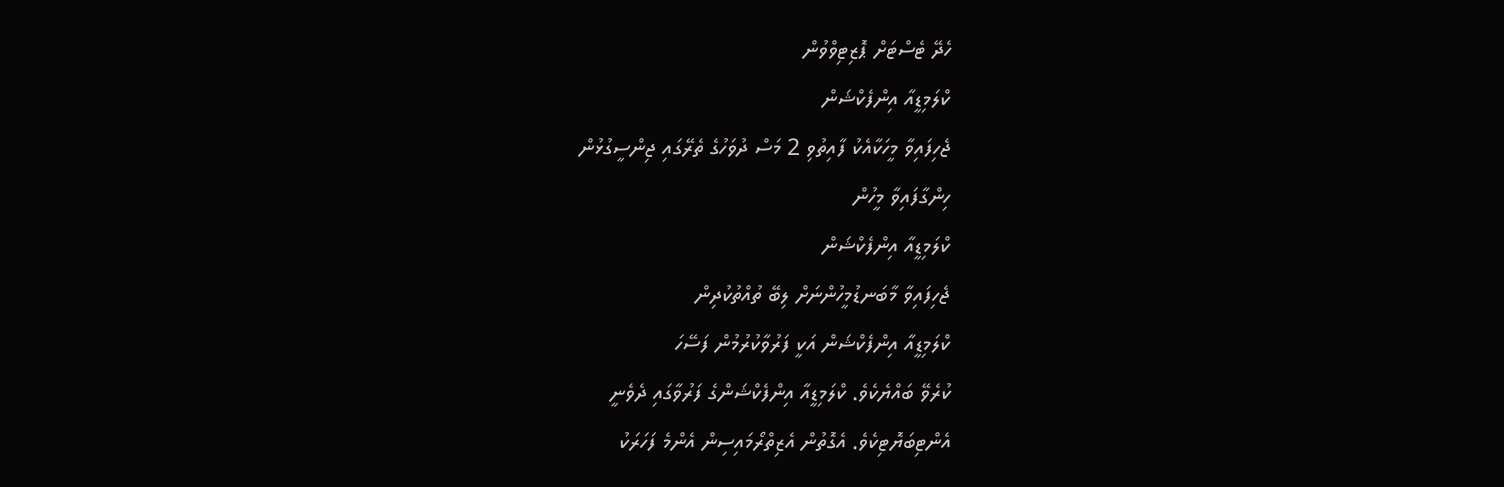ހެދޭ ޓެސްޓަށް ޕޮޒިޓިވްވުން
ކްލަމިޑީއާ އިންފެކްޝަން
ޖެހިފައިވާ މީހަކާއެކު ފާއިތުވި 2 މަސް ދުވަހުގެ ތެރޭގައި ޖިންސީގުޅުން
ހިންގާފައިވާ މީހުން
ކްލަމިޑީއާ އިންފެކްޝަން
ޖެހިފައިވާ މާބަނޑުމީހުންނަށް ލިބޭ ތުއްތުކުދިން
ކްލަމިޑީއާ އިންފެކްޝަން އަކީ ފަރުވާކުރުމުން ފަސޭހަ
ކުރެވޭ ބައްޔެކެވެ. ކްލަމިޑީއާ އިންފެކްޝަންގެ ފަރުވާގައި ދެވެނީ
އެންޓިބަޔޮޓިކެވެ. އެގޮތުން އެޒިތްރޯމައިސިން އެންމެ ފަހަރަކު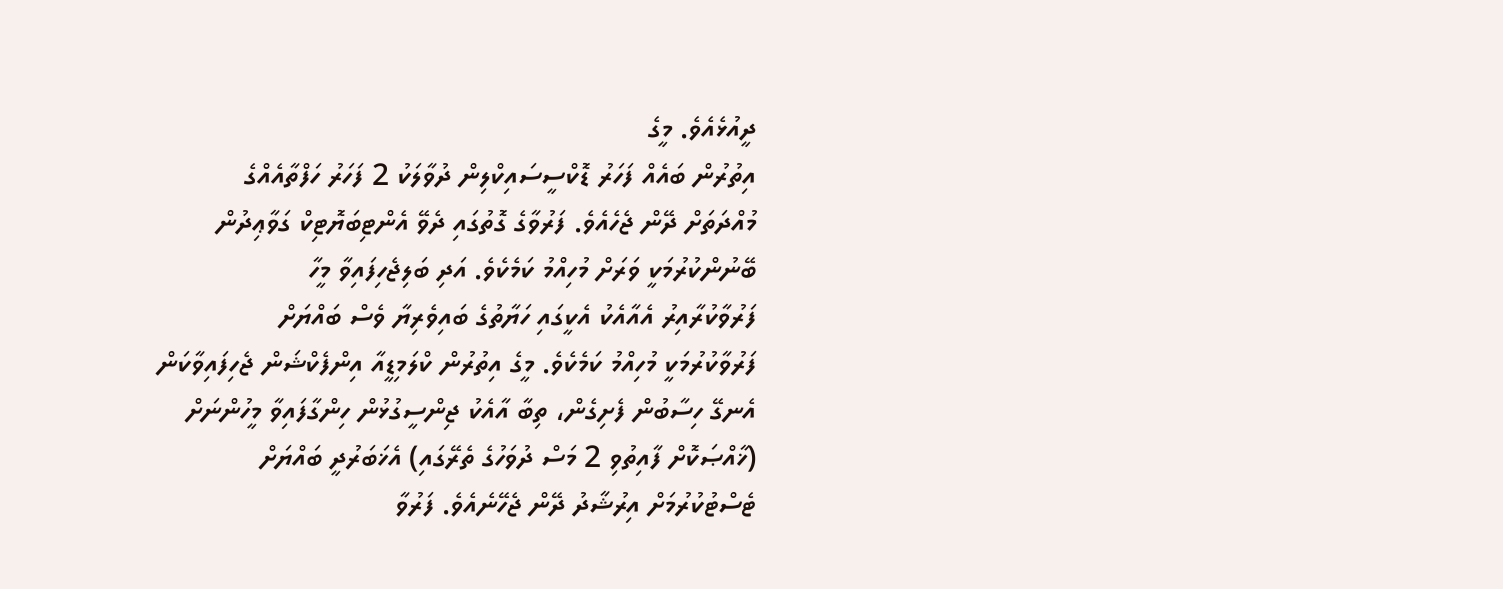ދީއުޅެއެވެ. މީގެ
އިތުރުން ބައެއް ފަހަރު ޑޮކްސީސައިކްލިން ދުވާލަކު 2 ފަހަރު ހަފްތާއެއްގެ
މުއްދަތަށް ދޭން ޖެހެއެވެ. ފަރުވާގެ ގޮތުގައި ދެވޭ އެންޓިބަޔޮޓިކް ގަވާޢިދުން
ބޭނުންކުރުމަކީ ވަރަށް މުހިއްމު ކަމެކެވެ. އަދި ބަލިޖެހިފައިވާ މީހާ
ފަރުވާކުރާއިރު އެއާއެކު އެކީގައި ހަޔާތުގެ ބައިވެރިޔާ ވެސް ބައްޔަށް
ފަރުވާކުރުމަކީ މުހިއްމު ކަމެކެވެ. މީގެ އިތުރުން ކްލަމިޑީއާ އިންފެކްޝަން ޖެހިފައިވާކަން
އެނގޭ ހިސާބުން ފެށިގެން، ތިބާ އާއެކު ޖިންސީގުޅުން ހިންގާފައިވާ މީހުންނަށް
(ޚާއްޞަކޮށް ފާއިތުވި 2 މަސް ދުވަހުގެ ތެރޭގައި) އެޚަބަރުދީ ބައްޔަށް
ޓެސްޓުކުރުމަށް އިރުޝާދު ދޭން ޖެހޭނެއެވެ. ފަރުވާ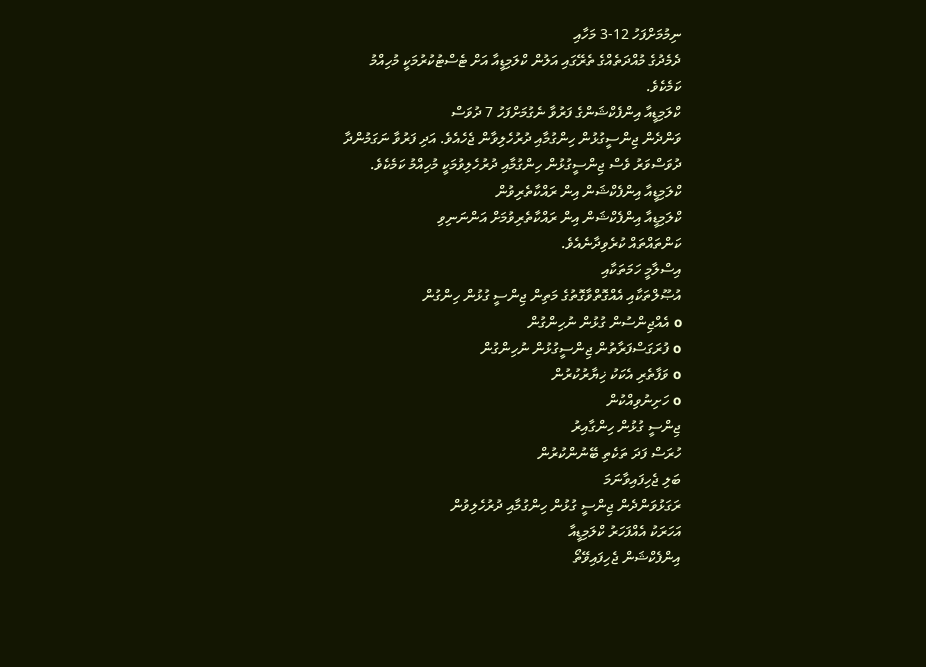ނިމުމަށްފަހު 12-3 މަހާއި
ދެމެދުގެ މުއްދަތެއްގެ ތެރޭގައި އަލުން ކްލަމިޑީއާ އަށް ޓެސްޓުކުރުމަކީ މުހިއްމު
ކަމެކެވެ.
ކްލަމިޑީއާ އިންފެކްޝަންގެ ފަރުވާ ނެގުމަށްފަހު 7 ދުވަސް
ވަންދެން ޖިންސީގުޅުން ހިންގުމާއި ދުރުހެލިވާން ޖެހެއެވެ. އަދި ފަރުވާ ނަގަމުންދާ
ދުވަސްވަރު ވެސް ޖިންސީގުޅުން ހިންގުމާއި ދުރުހެލިވުމަކީ މުހިއްމު ކަމެކެވެ.
ކްލަމިޑީއާ އިންފެކްޝަން އިން ރައްކާތެރިވުން
ކްލަމިޑީއާ އިންފެކްޝަން އިން ރައްކާތެރިވުމަށް އަންނަނިވި
ކަންތައްތައް ކުރެވިދާނެއެވެ.
އިސްލާމީ ހަމަތަކާއި
އުޞޫލްތަކާއި އެއްގޮތްވާގޮތުގެ މަތިން ޖިންސީ ގުޅުން ހިންގުން
o އެއްޖިންސުން ގުޅުން ނުހިންގުން
o ފުރަގަސްފަރާތުން ޖިންސީގުޅުން ނުހިންގުން
o ވަފާތެރި އެކަކު ޚިޔާރުކުރުން
o ހަށިނުވިއްކުން
ޖިންސީ ގުޅުން ހިންގާއިރު
ހުރަސް ފަދަ ތަކެތި ބޭނުންކުރުން
ބަލި ޖެހިފައިވާނަމަ
ރަގަޅުވަންދެން ޖިންސީ ގުޅުން ހިންގުމާއި ދުރުހެލިވުން
އަހަރަކު އެއްފަހަރު ކްލަމިޑީއާ
އިންފެކްޝަން ޖެހިފައިވޭތޯ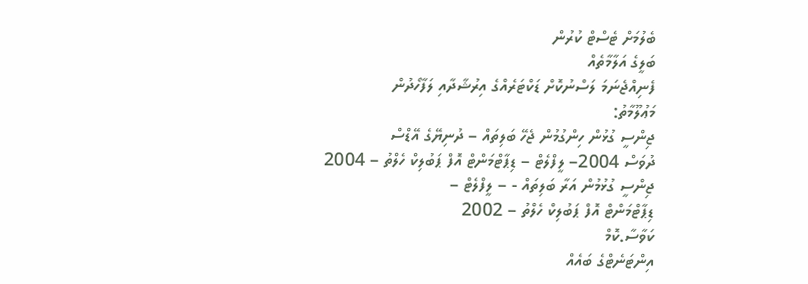ބެލުމަށް ޓެސްޓް ކުރުން
ބަލީގެ އަލާމާތެއް
ފެނިއްޖެނަމަ ލަސްނުކޮށް ޑަކްޓަރެއްގެ އިރުޝާދާއި ލަފާހޯދުން
މަޢުލޫމާތު:
ޖިންސީ ގުޅުން ހިންގުމުން ޖެހޭ ބަލިތައް – ދުނިޔޭގެ އޭޑްސް
ދުވަސް 2004– ލީފްލެޓް – ޑިޕާޓްމަންޓް އޮފް ޕަބުލިކް ހެލްތު – 2004
ޖިންސީ ގުޅުމުން އަރާ ބަލިތައް - – ލީފްލެޓް –
ޑިޕާޓްމަންޓް އޮފް ޕަބުލިކް ހެލްތު – 2002
ކަވާސާ.ކޮމް
އިންޓަނެޓްގެ ބައެއް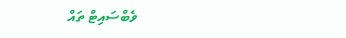ވެބްސައިޓް ތައް